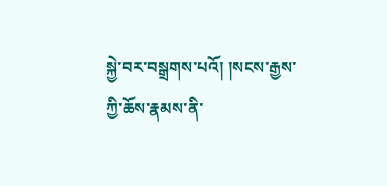སྐྱེ་བར་བསྒྲགས་པའོ། །སངས་རྒྱས་ཀྱི་ཆོས་རྣམས་ནི་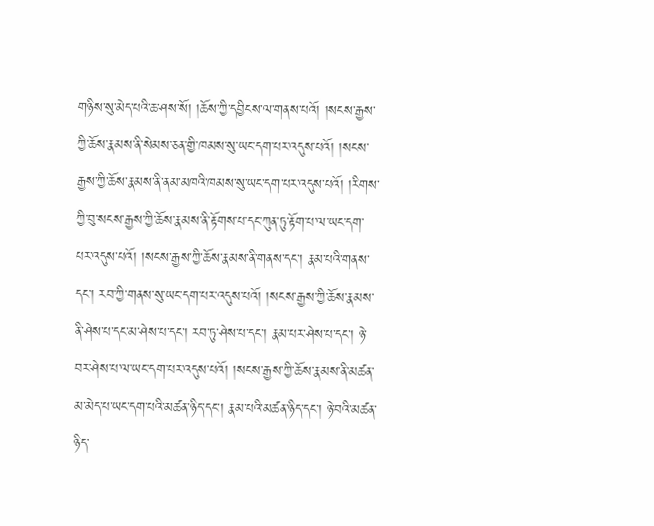གཉིས་སུ་མེད་པའི་ཆ་ཤས་སོ། །ཆོས་ཀྱི་དབྱིངས་ལ་གནས་པའོ། །སངས་རྒྱས་ཀྱི་ཆོས་རྣམས་ནི་སེམས་ཅན་གྱི་ཁམས་སུ་ཡང་དག་པར་འདུས་པའོ། །སངས་རྒྱས་ཀྱི་ཆོས་རྣམས་ནི་ནམ་མཁའི་ཁམས་སུ་ཡང་དག་པར་འདུས་པའོ། །རིགས་ཀྱི་བུ་སངས་རྒྱས་ཀྱི་ཆོས་རྣམས་ནི་རྟོགས་པ་དང་ཀུན་ཏུ་རྟོག་པ་ལ་ཡང་དག་པར་འདུས་པའོ། །སངས་རྒྱས་ཀྱི་ཆོས་རྣམས་ནི་གནས་དང་། རྣམ་པའི་གནས་དང་། རབ་ཀྱི་གནས་སུ་ཡང་དག་པར་འདུས་པའོ། །སངས་རྒྱས་ཀྱི་ཆོས་རྣམས་ནི་ཤེས་པ་དང་མ་ཤེས་པ་དང་། རབ་ཏུ་ཤེས་པ་དང་། རྣམ་པར་ཤེས་པ་དང་། ཉེ་བར་ཤེས་པ་ལ་ཡང་དག་པར་འདུས་པའོ། །སངས་རྒྱས་ཀྱི་ཆོས་རྣམས་ནི་མཚན་མ་མེད་པ་ཡང་དག་པའི་མཚན་ཉིད་དང་། རྣམ་པའི་མཚན་ཉིད་དང་། ཉེ་བའི་མཚན་ཉིད་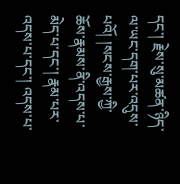དང་། རྗེས་སུ་མཚན་ཉིད་ལ་ཡང་དག་པར་འདུས་པའོ། །སངས་རྒྱས་ཀྱི་ཆོས་རྣམས་ནི་འདས་པ་མེད་པ་དང་། རྣམ་པར་འདས་པ་དང་། འདས་པ་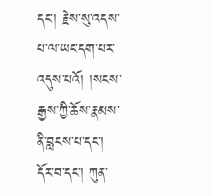དང་། རྗེས་སུ་འདས་པ་ལ་ཡང་དག་པར་འདུས་པའོ། །སངས་རྒྱས་ཀྱི་ཆོས་རྣམས་ནི་བླངས་པ་དང་། དོར་བ་དང་། ཀུན་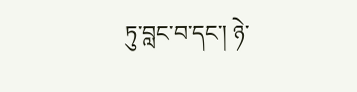ཏུ་བླང་བ་དང་། ཉེ་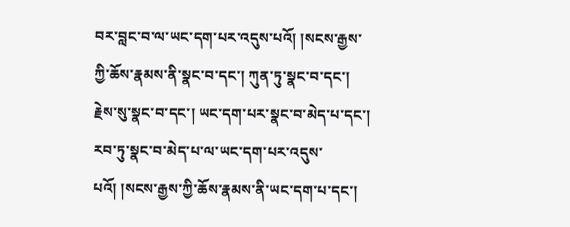བར་བླང་བ་ལ་ཡང་དག་པར་འདུས་པའོ། །སངས་རྒྱས་ཀྱི་ཆོས་རྣམས་ནི་སྣང་བ་དང་། ཀུན་ཏུ་སྣང་བ་དང་། རྗེས་སུ་སྣང་བ་དང་། ཡང་དག་པར་སྣང་བ་མེད་པ་དང་། རབ་ཏུ་སྣང་བ་མེད་པ་ལ་ཡང་དག་པར་འདུས་པའོ། །སངས་རྒྱས་ཀྱི་ཆོས་རྣམས་ནི་ཡང་དག་པ་དང་།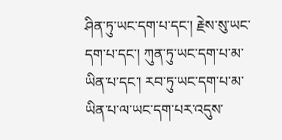ཤིན་ཏུ་ཡང་དག་པ་དང་། རྗེས་སུ་ཡང་དག་པ་དང་། ཀུན་ཏུ་ཡང་དག་པ་མ་ཡིན་པ་དང་། རབ་ཏུ་ཡང་དག་པ་མ་ཡིན་པ་ལ་ཡང་དག་པར་འདུས་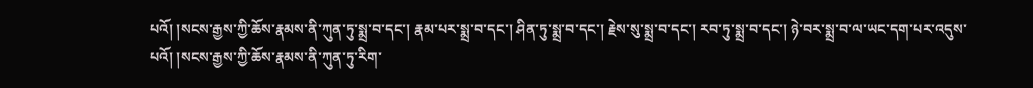པའོ། །སངས་རྒྱས་ཀྱི་ཆོས་རྣམས་ནི་ཀུན་ཏུ་སྨྲ་བ་དང་། རྣམ་པར་སྨྲ་བ་དང་། ཤིན་ཏུ་སྨྲ་བ་དང་། རྗེས་སུ་སྨྲ་བ་དང་། རབ་ཏུ་སྨྲ་བ་དང་། ཉེ་བར་སྨྲ་བ་ལ་ཡང་དག་པར་འདུས་པའོ། །སངས་རྒྱས་ཀྱི་ཆོས་རྣམས་ནི་ཀུན་ཏུ་རིག་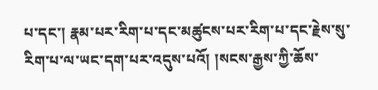པ་དང་། རྣམ་པར་རིག་པ་དང་མཚུངས་པར་རིག་པ་དང་རྗེས་སུ་རིག་པ་ལ་ཡང་དག་པར་འདུས་པའོ། །སངས་རྒྱས་ཀྱི་ཆོས་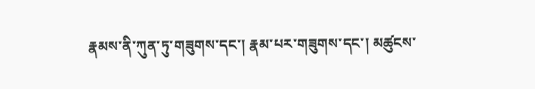རྣམས་ནི་ཀུན་ཏུ་གཟུགས་དང་། རྣམ་པར་གཟུགས་དང་། མཚུངས་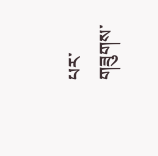པར་གཟུགས་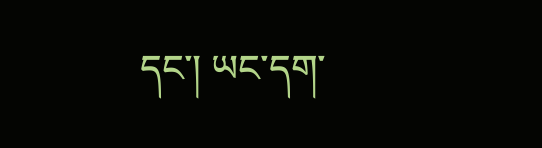དང་། ཡང་དག་